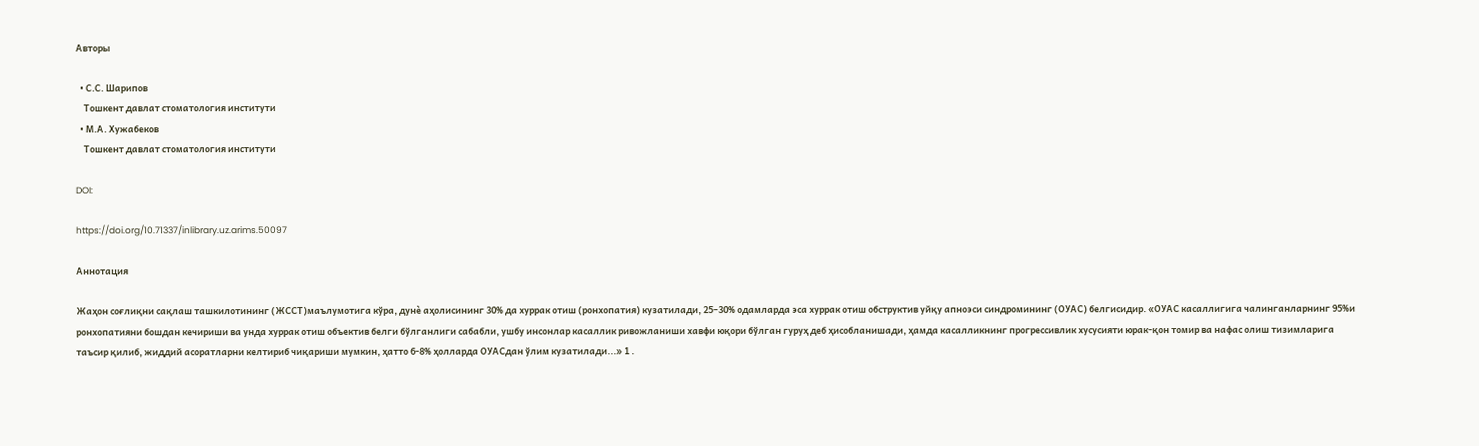Авторы

  • С.С. Шарипов
    Тошкент давлат стоматология институти
  • М.А. Хужабеков
    Тошкент давлат стоматология институти

DOI:

https://doi.org/10.71337/inlibrary.uz.arims.50097

Аннотация

Жаҳон соғлиқни сақлаш ташкилотининг (ЖССТ)маълумотига кўра, дунѐ аҳолисининг 30% да хуррак отиш (ронхопатия) кузатилади, 25–30% одамларда эса хуррак отиш обструктив уйқу апноэси синдромининг (ОУАС) белгисидир. «ОУАС касаллигига чалинганларнинг 95%и ронхопатияни бошдан кечириши ва унда хуррак отиш объектив белги бўлганлиги сабабли, ушбу инсонлар касаллик ривожланиши хавфи юқори бўлган гуруҳ деб ҳисобланишади, ҳамда касалликнинг прогрессивлик хусусияти юрак-қон томир ва нафас олиш тизимларига таъсир қилиб, жиддий асоратларни келтириб чиқариши мумкин, ҳатто 6-8% ҳолларда ОУАСдан ўлим кузатилади...» 1 .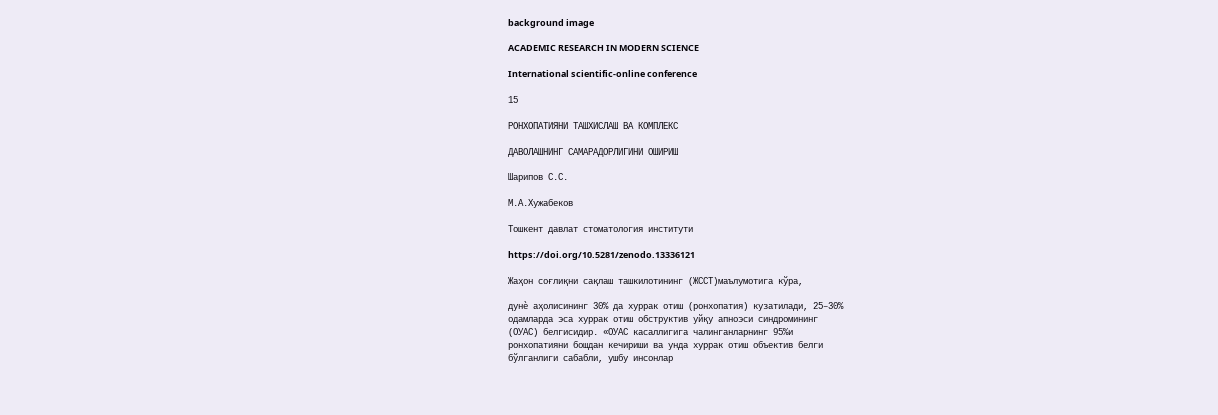background image

ACADEMIC RESEARCH IN MODERN SCIENCE

International scientific-online conference

15

РОНХОПАТИЯНИ ТАШХИСЛАШ ВА КОМПЛЕКС

ДАВОЛАШНИНГ САМАРАДОРЛИГИНИ ОШИРИШ

Шарипов С.С.

М.А.Хужабеков

Тошкент давлат стоматология институти

https://doi.org/10.5281/zenodo.13336121

Жаҳон соғлиқни сақлаш ташкилотининг (ЖССТ)маълумотига кўра,

дунѐ аҳолисининг 30% да хуррак отиш (ронхопатия) кузатилади, 25–30%
одамларда эса хуррак отиш обструктив уйқу апноэси синдромининг
(ОУАС) белгисидир. «ОУАС касаллигига чалинганларнинг 95%и
ронхопатияни бошдан кечириши ва унда хуррак отиш объектив белги
бўлганлиги сабабли, ушбу инсонлар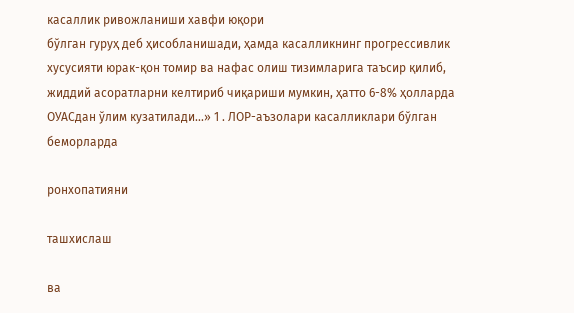касаллик ривожланиши хавфи юқори
бўлган гуруҳ деб ҳисобланишади, ҳамда касалликнинг прогрессивлик
хусусияти юрак-қон томир ва нафас олиш тизимларига таъсир қилиб,
жиддий асоратларни келтириб чиқариши мумкин, ҳатто 6-8% ҳолларда
ОУАСдан ўлим кузатилади...» 1 . ЛОР-аъзолари касалликлари бўлган
беморларда

ронхопатияни

ташхислаш

ва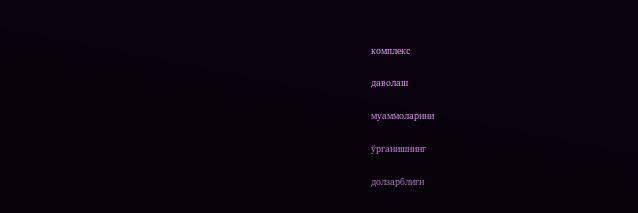комплекс

даволаш

муаммоларини

ўрганишнинг

долзарблиги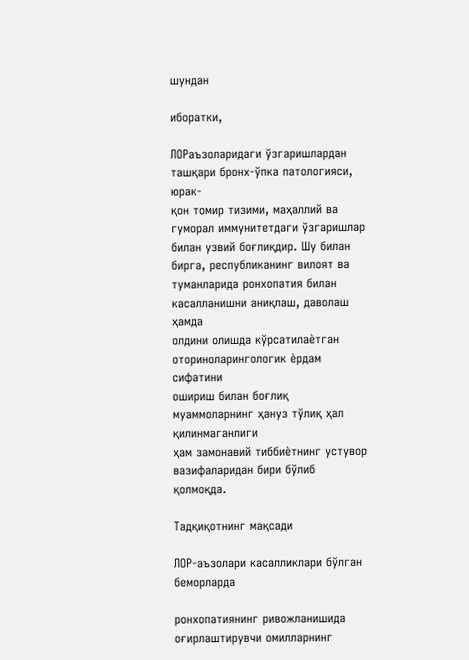шундан

иборатки,

ЛОРаъзоларидаги ўзгаришлардан ташқари бронх-ўпка патологияси, юрак-
қон томир тизими, маҳаллий ва гуморал иммунитетдаги ўзгаришлар
билан узвий боғлиқдир. Шу билан бирга, республиканинг вилоят ва
туманларида ронхопатия билан касалланишни аниқлаш, даволаш ҳамда
олдини олишда кўрсатилаѐтган оториноларингологик ѐрдам сифатини
ошириш билан боғлиқ муаммоларнинг ҳануз тўлиқ ҳал қилинмаганлиги
ҳам замонавий тиббиѐтнинг устувор вазифаларидан бири бўлиб қолмоқда.

Тадқиқотнинг мақсади

ЛОР-аъзолари касалликлари бўлган беморларда

ронхопатиянинг ривожланишида оғирлаштирувчи омилларнинг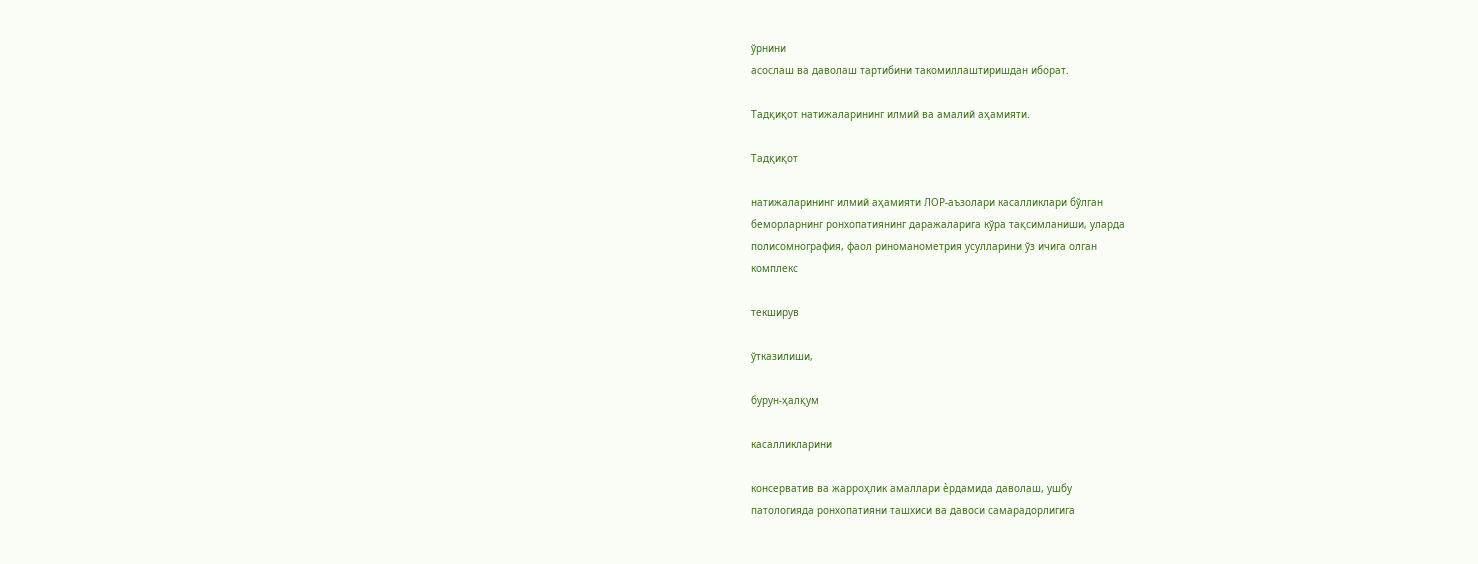ўрнини
асослаш ва даволаш тартибини такомиллаштиришдан иборат.

Тадқиқот натижаларининг илмий ва амалий аҳамияти.

Тадқиқот

натижаларининг илмий аҳамияти ЛОР-аъзолари касалликлари бўлган
беморларнинг ронхопатиянинг даражаларига кўра тақсимланиши, уларда
полисомнография, фаол риноманометрия усулларини ўз ичига олган
комплекс

текширув

ўтказилиши,

бурун-ҳалқум

касалликларини

консерватив ва жарроҳлик амаллари ѐрдамида даволаш, ушбу
патологияда ронхопатияни ташхиси ва давоси самарадорлигига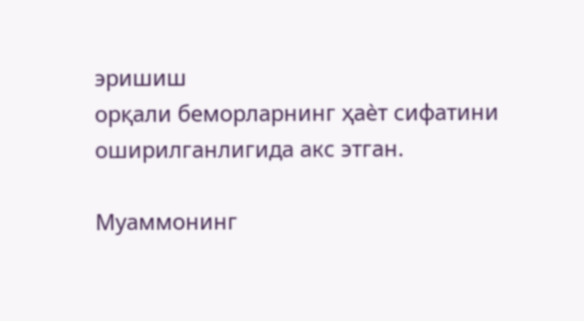эришиш
орқали беморларнинг ҳаѐт сифатини оширилганлигида акс этган.

Муаммонинг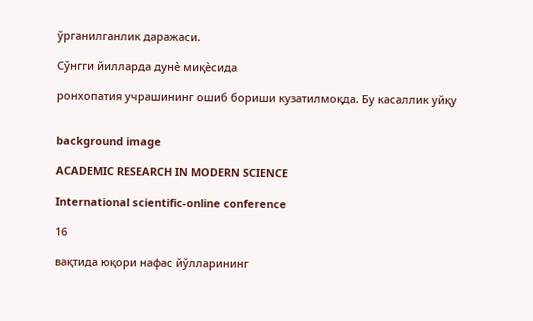ўрганилганлик даражаси.

Сўнгги йилларда дунѐ миқѐсида

ронхопатия учрашининг ошиб бориши кузатилмоқда. Бу касаллик уйқу


background image

ACADEMIC RESEARCH IN MODERN SCIENCE

International scientific-online conference

16

вақтида юқори нафас йўлларининг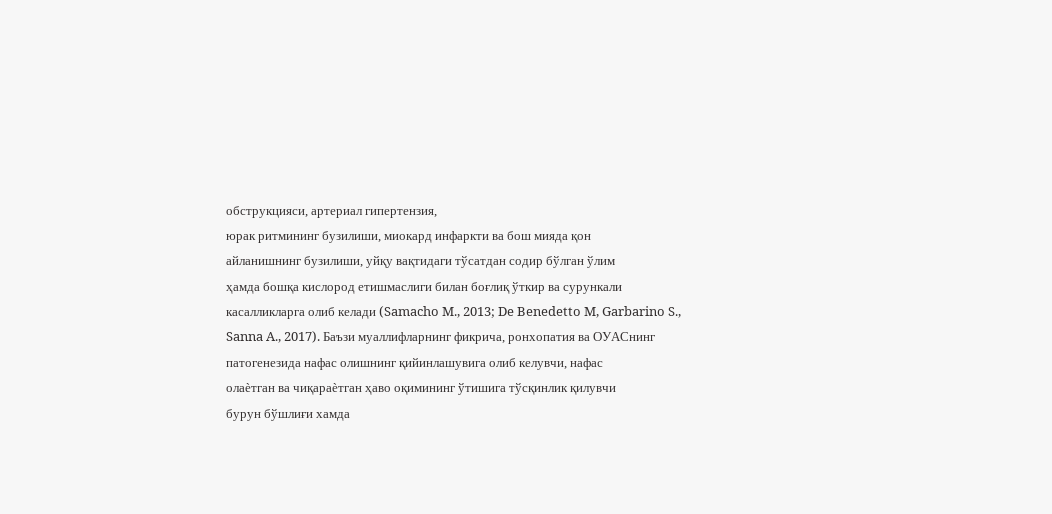обструкцияси, артериал гипертензия,
юрак ритмининг бузилиши, миокард инфаркти ва бош мияда қон
айланишнинг бузилиши, уйқу вақтидаги тўсатдан содир бўлган ўлим
ҳамда бошқа кислород етишмаслиги билан боғлиқ ўткир ва сурункали
касалликларга олиб келади (Samacho M., 2013; De Benedetto M, Garbarino S.,
Sanna A., 2017). Баъзи муаллифларнинг фикрича, ронхопатия ва ОУАСнинг
патогенезида нафас олишнинг қийинлашувига олиб келувчи, нафас
олаѐтган ва чиқараѐтган ҳаво оқимининг ўтишига тўсқинлик қилувчи
бурун бўшлиғи хамда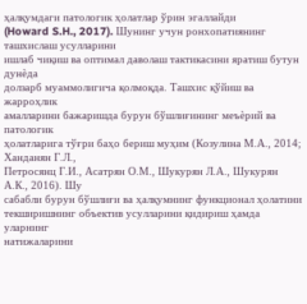ҳалқумдаги патологик ҳолатлар ўрин эгаллайди
(Howard S.H., 2017). Шунинг учун ронхопатиянинг ташхислаш усулларини
ишлаб чиқиш ва оптимал даволаш тактикасини яратиш бутун дунѐда
долзарб муаммолигича қолмоқда. Ташхис қўйиш ва жарроҳлик
амалларини бажаришда бурун бўшлиғининг меъѐрий ва патологик
ҳолатларига тўғри баҳо бериш муҳим (Козулина М.А., 2014; Ханданян Г.Л.,
Петросянц Г.И., Асатрян О.М., Шукурян Л.А., Шукурян А.К., 2016). Шу
сабабли бурун бўшлиғи ва ҳалқумнинг функционал ҳолатини
текширишнинг объектив усулларини қидириш ҳамда уларнинг
натижаларини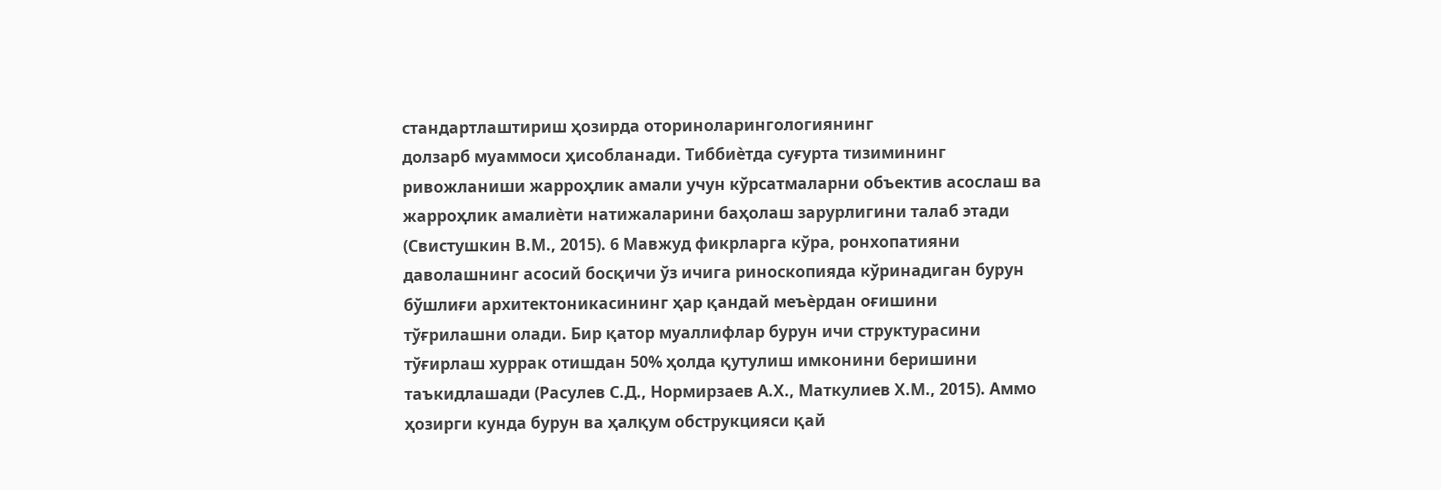стандартлаштириш ҳозирда оториноларингологиянинг
долзарб муаммоси ҳисобланади. Тиббиѐтда суғурта тизимининг
ривожланиши жарроҳлик амали учун кўрсатмаларни объектив асослаш ва
жарроҳлик амалиѐти натижаларини баҳолаш зарурлигини талаб этади
(Свистушкин В.М., 2015). 6 Мавжуд фикрларга кўра, ронхопатияни
даволашнинг асосий босқичи ўз ичига риноскопияда кўринадиган бурун
бўшлиғи архитектоникасининг ҳар қандай меъѐрдан оғишини
тўғрилашни олади. Бир қатор муаллифлар бурун ичи структурасини
тўғирлаш хуррак отишдан 50% ҳолда қутулиш имконини беришини
таъкидлашади (Расулев С.Д., Нормирзаев А.Х., Маткулиев Х.М., 2015). Аммо
ҳозирги кунда бурун ва ҳалқум обструкцияси қай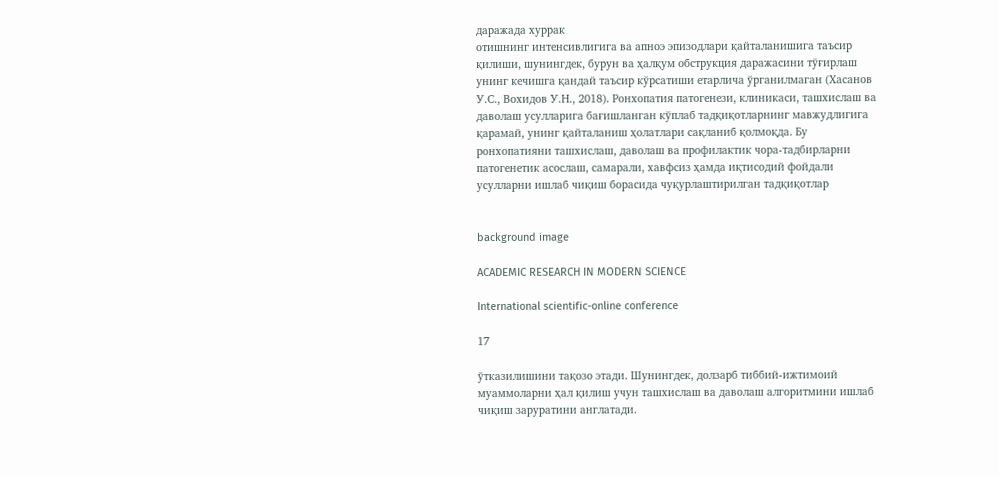даражада хуррак
отишнинг интенсивлигига ва апноэ эпизодлари қайталанишига таъсир
қилиши, шунингдек, бурун ва ҳалқум обструкция даражасини тўғирлаш
унинг кечишга қандай таъсир кўрсатиши етарлича ўрганилмаган (Хасанов
У.С., Вохидов У.Н., 2018). Ронхопатия патогенези, клиникаси, ташхислаш ва
даволаш усулларига бағишланган кўплаб тадқиқотларнинг мавжудлигига
қарамай, унинг қайталаниш ҳолатлари сақланиб қолмоқда. Бу
ронхопатияни ташхислаш, даволаш ва профилактик чора-тадбирларни
патогенетик асослаш, самарали, хавфсиз ҳамда иқтисодий фойдали
усулларни ишлаб чиқиш борасида чуқурлаштирилган тадқиқотлар


background image

ACADEMIC RESEARCH IN MODERN SCIENCE

International scientific-online conference

17

ўтказилишини тақозо этади. Шунингдек, долзарб тиббий-ижтимоий
муаммоларни ҳал қилиш учун ташхислаш ва даволаш алгоритмини ишлаб
чиқиш заруратини англатади.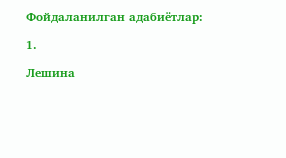Фойдаланилган адабиётлар:

1.

Лешина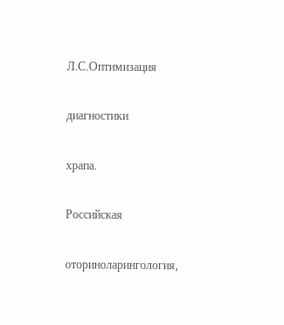Л.С.Оптимизация

диагностики

храпа.

Российская

оториноларингология,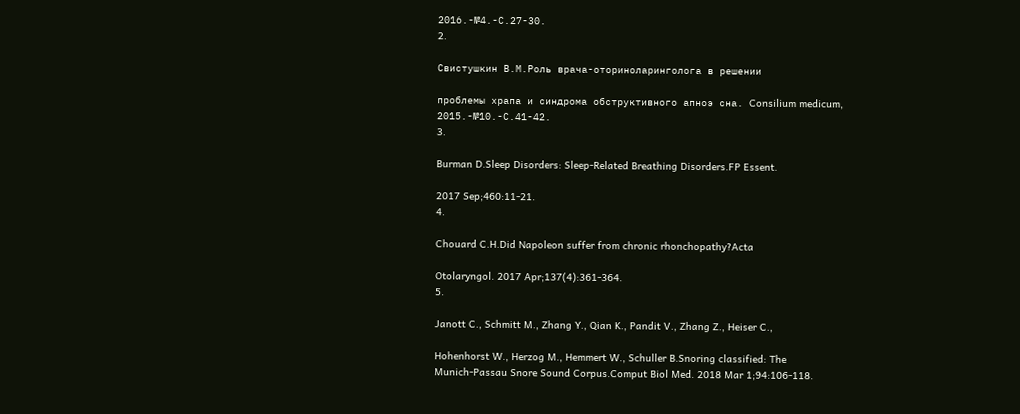2016.-№4.-С.27-30.
2.

Свистушкин В.М.Роль врача-оториноларинголога в решении

проблемы храпа и синдрома обструктивного апноэ сна. Consilium medicum,
2015.-№10.-С.41-42.
3.

Burman D.Sleep Disorders: Sleep-Related Breathing Disorders.FP Essent.

2017 Sep;460:11-21.
4.

Chouard C.H.Did Napoleon suffer from chronic rhonchopathy?Acta

Otolaryngol. 2017 Apr;137(4):361-364.
5.

Janott C., Schmitt M., Zhang Y., Qian K., Pandit V., Zhang Z., Heiser C.,

Hohenhorst W., Herzog M., Hemmert W., Schuller B.Snoring classified: The
Munich-Passau Snore Sound Corpus.Comput Biol Med. 2018 Mar 1;94:106-118.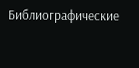Библиографические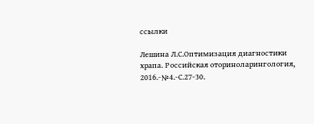ссылки

Лешина Л.С.Оптимизация диагностики храпа. Российская оториноларингология, 2016.-№4.-С.27-30.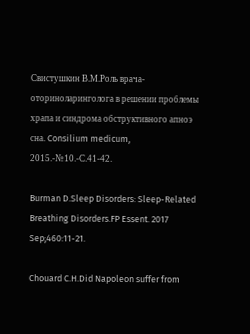Свистушкин В.М.Роль врача-оториноларинголога в решении проблемы храпа и синдрома обструктивного апноэ сна. Consilium medicum, 2015.-№10.-С.41-42.

Burman D.Sleep Disorders: Sleep-Related Breathing Disorders.FP Essent. 2017 Sep;460:11-21.

Chouard C.H.Did Napoleon suffer from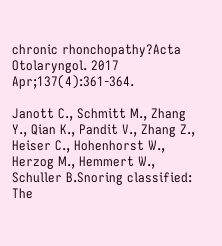chronic rhonchopathy?Acta Otolaryngol. 2017 Apr;137(4):361-364.

Janott C., Schmitt M., Zhang Y., Qian K., Pandit V., Zhang Z., Heiser C., Hohenhorst W., Herzog M., Hemmert W., Schuller B.Snoring classified: The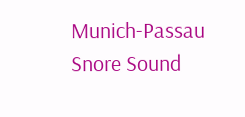Munich-Passau Snore Sound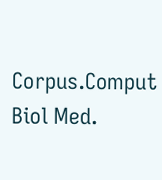Corpus.Comput Biol Med.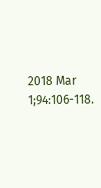2018 Mar 1;94:106-118.